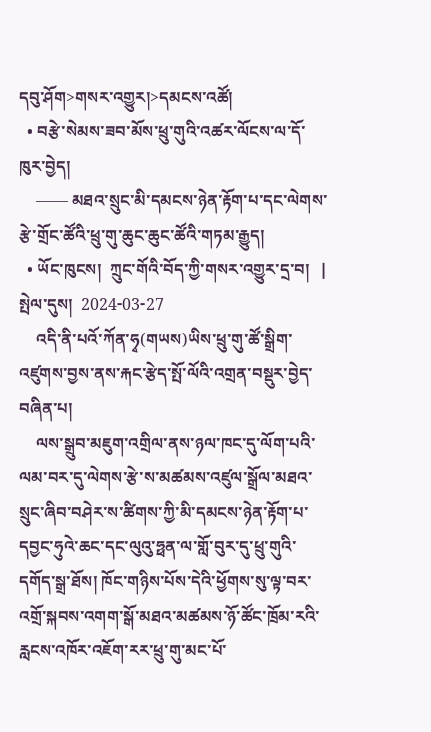དབུ་ཤོག>གསར་འགྱུར།>དམངས་འཚོ།
  • བརྩེ་སེམས་ཟབ་མོས་ཕྲུ་གུའི་འཚར་ལོངས་ལ་དོ་ཁུར་བྱེད།
    —— མཐའ་སྲུང་མི་དམངས་ཉེན་རྟོག་པ་དང་ལེགས་རྩེ་གྲོང་ཚོའི་ཕྲུ་གུ་ཆུང་ཆུང་ཚོའི་གཏམ་རྒྱུད།
  • ཡོང་ཁུངས།  ཀྲུང་གོའི་བོད་ཀྱི་གསར་འགྱུར་དྲ་བ།   |     སྤེལ་དུས།  2024-03-27
    འདི་ནི་པའོ་ཀོན་ཧྭ(གཡས)ཡིས་ཕྲུ་གུ་ཚོ་སྒྲིག་འཛུགས་བྱས་ནས་རྐང་རྩེད་སྤོ་ལོའི་འགྲན་བསྡུར་བྱེད་བཞིན་པ།
    ལས་སྒྲུབ་མཇུག་འགྲིལ་ནས་ཉལ་ཁང་དུ་ལོག་པའི་ལམ་བར་དུ་ལེགས་རྩེ་ས་མཚམས་འཛུལ་སྒྲོལ་མཐའ་སྲུང་ཞིབ་བཤེར་ས་ཚིགས་ཀྱི་མི་དམངས་ཉེན་རྟོག་པ་དབྱང་ཧུའེ་ཆང་དང་ལུའུ་ཧྥན་ལ་གློ་བུར་དུ་ཕྲུ་གུའི་དགོད་སྒྲ་ཐོས། ཁོང་གཉིས་པོས་དེའི་ཕྱོགས་སུ་ལྟ་བར་འགྲོ་སྐབས་འགག་སྒོ་མཐའ་མཚམས་ཉོ་ཚོང་ཁྲོམ་རའི་རླངས་འཁོར་འཇོག་རར་ཕྲུ་གུ་མང་པོ་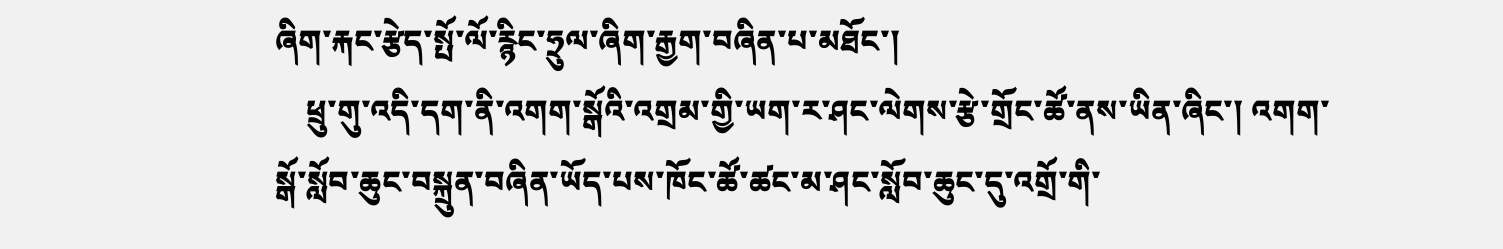ཞིག་རྐང་རྩེད་སྤོ་ལོ་རྙིང་ཧྲུལ་ཞིག་རྒྱག་བཞིན་པ་མཐོང་།
    ཕྲུ་གུ་འདི་དག་ནི་འགག་སྒོའི་འགྲམ་གྱི་ཡག་ར་ཤང་ལེགས་རྩེ་གྲོང་ཚོ་ནས་ཡིན་ཞིང་། འགག་སྒོ་སློབ་ཆུང་བསྐྲུན་བཞིན་ཡོད་པས་ཁོང་ཚོ་ཚང་མ་ཤང་སློབ་ཆུང་དུ་འགྲོ་གི་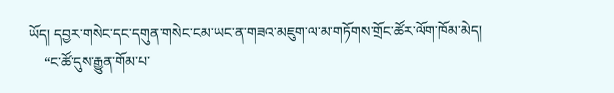ཡོད། དབྱར་གསེང་དང་དགུན་གསེང་ངམ་ཡང་ན་གཟའ་མཇུག་ལ་མ་གཏོགས་གྲོང་ཚོར་ལོག་ཁོམ་མེད།
    “ང་ཚོ་དུས་རྒྱུན་གོམ་པ་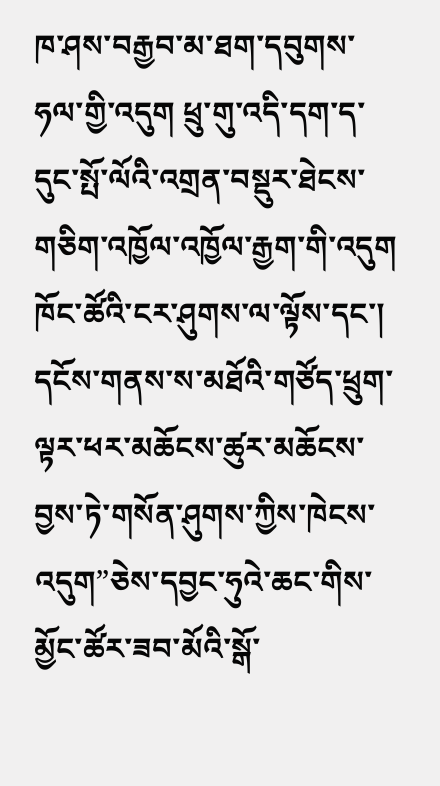ཁ་ཤས་བརྒྱབ་མ་ཐག་དབུགས་ཧལ་གྱི་འདུག ཕྲུ་གུ་འདི་དག་ད་དུང་སྤོ་ལོའི་འགྲན་བསྡུར་ཐེངས་གཅིག་འཁྱོལ་འཁྱོལ་རྒྱག་གི་འདུག ཁོང་ཚོའི་ངར་ཤུགས་ལ་ལྟོས་དང་། དངོས་གནས་ས་མཐོའི་གཙོད་ཕྲུག་ལྟར་ཕར་མཆོངས་ཚུར་མཆོངས་བྱས་ཏེ་གསོན་ཤུགས་ཀྱིས་ཁེངས་འདུག”ཅེས་དབྱང་ཧུའེ་ཆང་གིས་མྱོང་ཚོར་ཟབ་མོའི་སྒོ་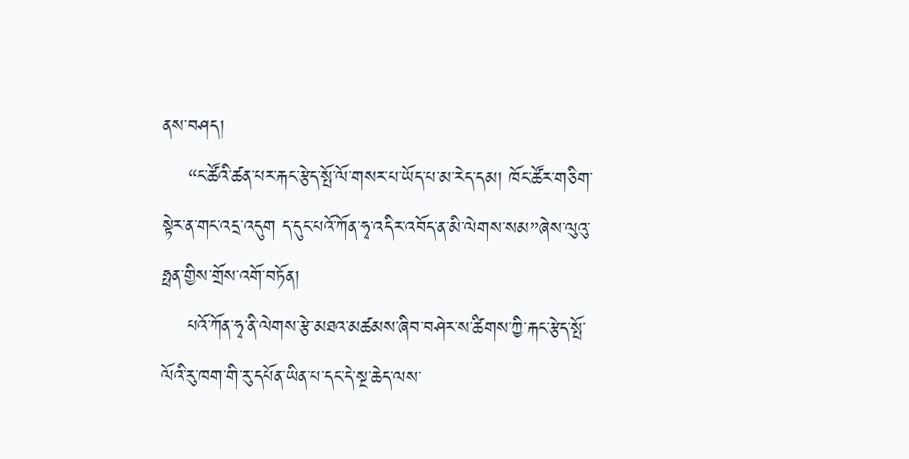ནས་བཤད།
    “ང་ཚོའི་ཚན་པར་རྐང་རྩེད་སྤོ་ལོ་གསར་པ་ཡོད་པ་མ་རེད་དམ། ཁོང་ཚོར་གཅིག་སྟེར་ན་གང་འདྲ་འདུག ད་དུང་པའོ་ཀོན་ཧྭ་འདིར་འབོད་ན་མི་ལེགས་སམ”ཞེས་ལུའུ་ཧྥན་གྱིས་གྲོས་འགོ་བཏོན།
    པའོ་ཀོན་ཧྭ་ནི་ལེགས་རྩེ་མཐའ་མཚམས་ཞིབ་བཤེར་ས་ཚིགས་ཀྱི་རྐང་རྩེད་སྤོ་ལོའི་རུ་ཁག་གི་རུ་དཔོན་ཡིན་པ་དང་དེ་སྔ་ཆེད་ལས་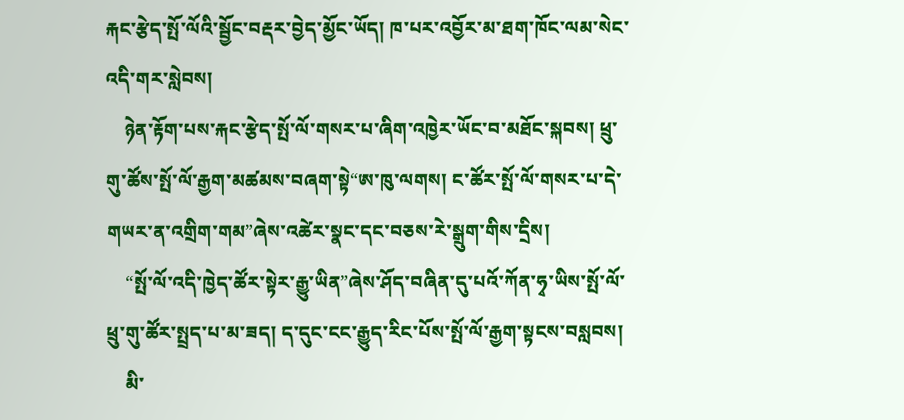རྐང་རྩེད་སྤོ་ལོའི་སྦྱོང་བརྡར་བྱེད་མྱོང་ཡོད། ཁ་པར་འབྱོར་མ་ཐག་ཁོང་ལམ་སེང་འདི་གར་སླེབས།
    ཉེན་རྟོག་པས་རྐང་རྩེད་སྤོ་ལོ་གསར་པ་ཞིག་འཁྱེར་ཡོང་བ་མཐོང་སྐབས། ཕྲུ་གུ་ཚོས་སྤོ་ལོ་རྒྱག་མཚམས་བཞག་སྟེ“ཨ་ཁུ་ལགས། ང་ཚོར་སྤོ་ལོ་གསར་པ་དེ་གཡར་ན་འགྲིག་གམ”ཞེས་འཚེར་སྣང་དང་བཅས་རེ་སྒྲུག་གིས་དྲིས།
    “སྤོ་ལོ་འདི་ཁྱེད་ཚོར་སྟེར་རྒྱུ་ཡིན”ཞེས་ཤོད་བཞིན་དུ་པའོ་ཀོན་ཧྭ་ཡིས་སྤོ་ལོ་ཕྲུ་གུ་ཚོར་སྤྲད་པ་མ་ཟད། ད་དུང་ངང་རྒྱུད་རིང་པོས་སྤོ་ལོ་རྒྱག་སྟངས་བསླབས།
    མི་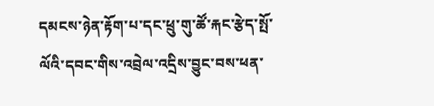དམངས་ཉེན་རྟོག་པ་དང་ཕྲུ་གུ་ཚོ་རྐང་རྩེད་སྤོ་ལོའི་དབང་གིས་འབྲེལ་འདྲིས་བྱུང་བས་ཕན་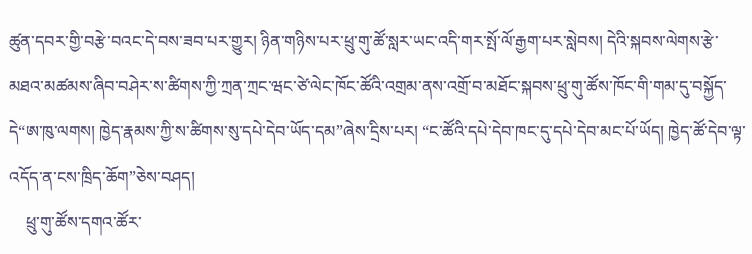ཚུན་དབར་གྱི་བརྩེ་བའང་དེ་བས་ཟབ་པར་གྱུར། ཉིན་གཉིས་པར་ཕྲུ་གུ་ཚོ་སླར་ཡང་འདི་གར་སྤོ་ལོ་རྒྱག་པར་སླེབས། དེའི་སྐབས་ལེགས་རྩེ་མཐའ་མཚམས་ཞིབ་བཤེར་ས་ཚིགས་ཀྱི་ཀྲན་ཀྲང་ཝང་ཙེ་ལེང་ཁོང་ཚོའི་འགྲམ་ནས་འགྲོ་བ་མཐོང་སྐབས་ཕྲུ་གུ་ཚོས་ཁོང་གི་གམ་དུ་བསྐྱོད་དེ“ཨ་ཁུ་ལགས། ཁྱེད་རྣམས་ཀྱི་ས་ཚིགས་སུ་དཔེ་དེབ་ཡོད་དམ”ཞེས་དྲིས་པར། “ང་ཚོའི་དཔེ་དེབ་ཁང་དུ་དཔེ་དེབ་མང་པོ་ཡོད། ཁྱེད་ཚོ་དེབ་ལྟ་འདོད་ན་ངས་ཁྲིད་ཆོག”ཅེས་བཤད།
    ཕྲུ་གུ་ཚོས་དགའ་ཚོར་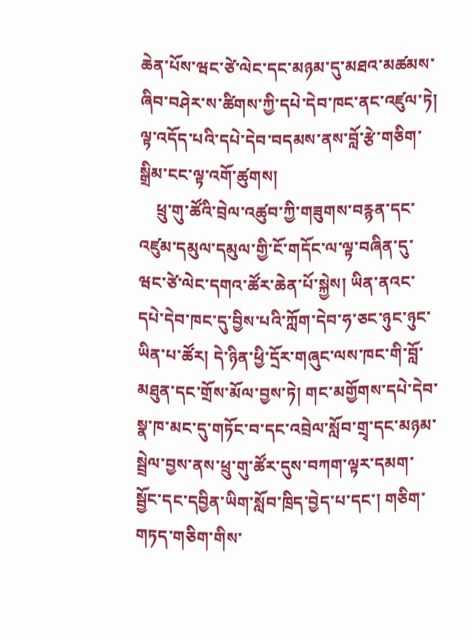ཆེན་པོས་ཝང་ཙེ་ལེང་དང་མཉམ་དུ་མཐའ་མཚམས་ཞིབ་བཤེར་ས་ཚིགས་ཀྱི་དཔེ་དེབ་ཁང་ནང་འཛུལ་ཏེ། ལྟ་འདོད་པའི་དཔེ་དེབ་བདམས་ནས་བློ་རྩེ་གཅིག་སྒྲིམ་ངང་ལྟ་འགོ་ཚུགས།
    ཕྲུ་གུ་ཚོའི་བྲེལ་འཚུབ་ཀྱི་གཟུགས་བརྙན་དང་འཛུམ་དམུལ་དམུལ་གྱི་ངོ་གདོང་ལ་ལྟ་བཞིན་དུ་ཝང་ཙེ་ལེང་དགའ་ཚོར་ཆེན་པོ་སྐྱེས། ཡིན་ནའང་དཔེ་དེབ་ཁང་དུ་བྱིས་པའི་ཀློག་དེབ་ཧ་ཅང་ཉུང་ཉུང་ཡིན་པ་ཚོར། དེ་ཉིན་ཕྱི་དྲོར་གཞུང་ལས་ཁང་གི་བློ་མཐུན་དང་གྲོས་མོལ་བྱས་ཏེ། གང་མགྱོགས་དཔེ་དེབ་སྣ་ཁ་མང་དུ་གཏོང་བ་དང་འབྲེལ་སློབ་གྲྭ་དང་མཉམ་སྦྲེལ་བྱས་ནས་ཕྲུ་གུ་ཚོར་དུས་བཀག་ལྟར་དམག་སྦྱོང་དང་དབྱིན་ཡིག་སློབ་ཁྲིད་བྱེད་པ་དང་། གཅིག་གཏད་གཅིག་གིས་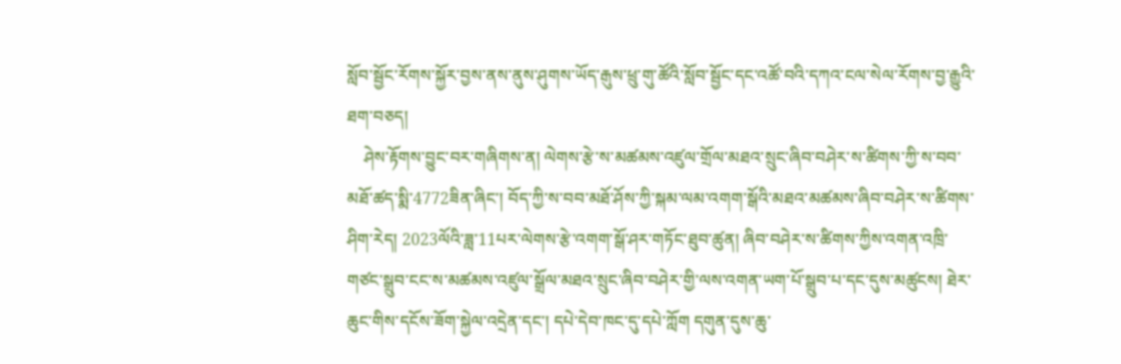སློབ་སྦྱོང་རོགས་སྐྱོར་བྱས་ནས་ནུས་ཤུགས་ཡོད་རྒུས་ཕྲུ་གུ་ཚོའི་སློབ་སྦྱོང་དང་འཚོ་བའི་དཀའ་ངལ་སེལ་རོགས་བྱ་རྒྱུའི་ཐག་བཅད།
    ཤེས་རྟོགས་བྱུང་བར་གཞིགས་ན། ལེགས་རྩེ་ས་མཚམས་འཛུལ་གྲོལ་མཐའ་སྲུང་ཞིབ་བཤེར་ས་ཚིགས་ཀྱི་ས་བབ་མཐོ་ཚད་སྨི་4772ཟིན་ཞིང་། བོད་ཀྱི་ས་བབ་མཐོ་ཤོས་ཀྱི་སྐམ་ལམ་འགག་སྒོའི་མཐའ་མཚམས་ཞིབ་བཤེར་ས་ཚིགས་ཤིག་རེད། 2023ལོའི་ཟླ་11པར་ལེགས་རྩེ་འགག་སྒོ་ཤར་གཏོང་ཐུབ་ཚུན། ཞིབ་བཤེར་ས་ཚིགས་ཀྱིས་འགན་འཁྲི་གཙང་སྒྲུབ་ངང་ས་མཚམས་འཛུལ་སྒྲོལ་མཐའ་སྲུང་ཞིབ་བཤེར་གྱི་ལས་འགན་ཡག་པོ་སྒྲུབ་པ་དང་དུས་མཚུངས། ཐེར་ཆུང་གིས་དངོས་ཟོག་སྐྱེལ་འདྲེན་དང་། དཔེ་དེབ་ཁང་དུ་དཔེ་ཀློག དགུན་དུས་ཆུ་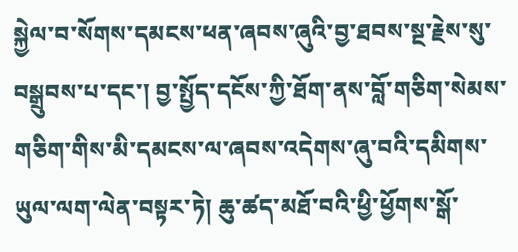སྐྱེལ་བ་སོགས་དམངས་ཕན་ཞབས་ཞུའི་བྱ་ཐབས་སྔ་རྗེས་སུ་བསྒྲུབས་པ་དང་། བྱ་སྤྱོད་དངོས་ཀྱི་ཐོག་ནས་བློ་གཅིག་སེམས་གཅིག་གིས་མི་དམངས་ལ་ཞབས་འདེགས་ཞུ་བའི་དམིགས་ཡུལ་ལག་ལེན་བསྟར་ཏེ། ཆུ་ཚད་མཐོ་བའི་ཕྱི་ཕྱོགས་སྒོ་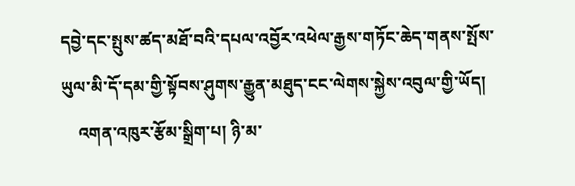དབྱེ་དང་སྤུས་ཚད་མཐོ་བའི་དཔལ་འབྱོར་འཕེལ་རྒྱས་གཏོང་ཆེད་གནས་སྤོས་ཡུལ་མི་དོ་དམ་གྱི་སྟོབས་ཤུགས་རྒྱུན་མཐུད་ངང་ལེགས་སྐྱེས་འབུལ་གྱི་ཡོད།
    འགན་འཁུར་རྩོམ་སྒྲིག་པ། ཉི་མ་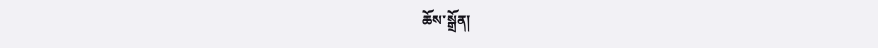ཆོས་སྒྲོན།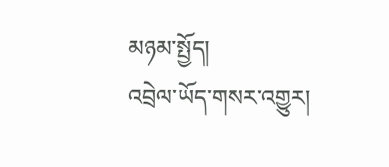མཉམ་སྤྱོད།
འབྲེལ་ཡོད་གསར་འགྱུར།